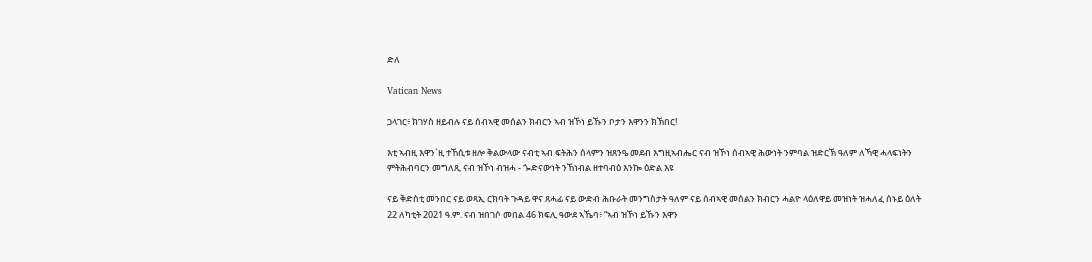ድለ

Vatican News

ጋላገር፥ ክገሃስ ዘይብሉ ናይ ሰብኣዊ መሰልን ክብርን ኣብ ዝኾነ ይኹን ቦታን እዋንን ክኽበር!

እቲ ኣብዚ እዋን`ዚ ተኸሲቱ ዘሎ ቅልውላው ናብቲ ኣብ ፍትሕን ሰላምን ዝጸንዔ መደብ እግዚኣብሔር ናብ ዝኾነ ሰብኣዊ ሕውነት ንምባል ዝድርኽ ዓለም ለኻዊ ሓላፍነትን ምትሕብባርን መግለጺ ናብ ዝኾነ ብዝሓ - ጐድናውነት ንኸነብል ዘተባብዕ እንኰ ዕድል እዩ

ናይ ቅድስቲ መንበር ናይ ወጻኢ ርክባት ጉዳይ ዋና ጸሓፊ ናይ ውድብ ሕቡራት መንግስታት ዓለም ናይ ሰብኣዊ መሰልን ክብርን ሓልዮ ላዕለዋይ መዝነት ዝሓለፈ ሰኑይ ዕለት 22 ለካቲት 2021 ዓ.ም. ናብ ዝበገሶ መበል 46 ክፍሊ ዓውደ ኣኼባ፥ “ኣብ ዝኾነ ይኹን እዋን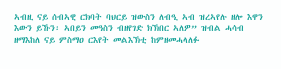ኣብዚ ናይ ሰብኣዊ ርክባት ባህርይ ዝውስን ለብዒ ኣብ ዝረኣየሉ ዘሎ እዋን እውን ይኹን፡ ኣበይን መዓስን ብዘየገድ ክኽበር ኣለዎ” ዝብል ሓሳብ ዘማእከለ ናይ ምስማዐ ርእየት መልእኽቲ ከምዘመሓላለፉ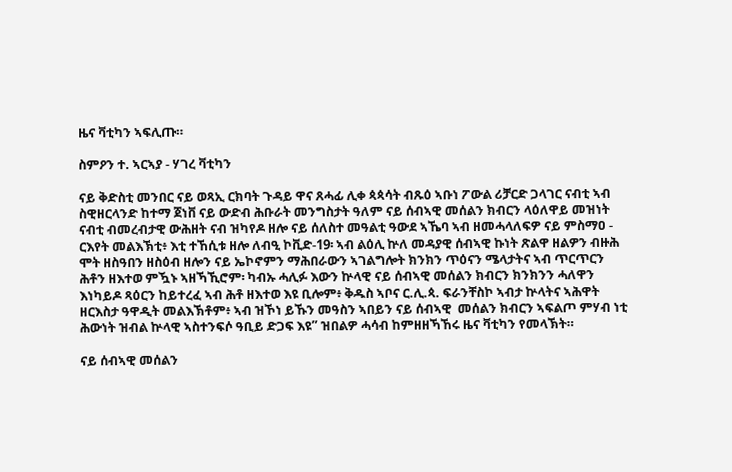ዜና ቫቲካን ኣፍሊጡ።

ስምዖን ተ. ኣርኣያ - ሃገረ ቫቲካን

ናይ ቅድስቲ መንበር ናይ ወጻኢ ርክባት ጉዳይ ዋና ጸሓፊ ሊቀ ጳጳሳት ብጹዕ ኣቡነ ፖውል ሪቻርድ ጋላገር ናብቲ ኣብ ስዊዘርላንድ ከተማ ጀነቨ ናይ ውድብ ሕቡራት መንግስታት ዓለም ናይ ሰብኣዊ መሰልን ክብርን ላዕለዋይ መዝነት ናብቲ ብመረብታዊ ውሕዘት ናብ ዝካየዶ ዘሎ ናይ ሰለስተ መዓልቲ ዓውደ ኣኼባ ኣብ ዘመሓላለፍዎ ናይ ምስማዐ - ርእየት መልእኽቲ፥ እቲ ተኸሲቱ ዘሎ ለብዒ ኮቪድ-19፡ ኣብ ልዕሊ ኵለ መዳያዊ ሰብኣዊ ኩነት ጽልዋ ዘልዎን ብዙሕ ሞት ዘስዓበን ዘስዕብ ዘሎን ናይ ኤኮኖምን ማሕበራውን ኣገልግሎት ክንክን ጥዕናን ሜላታትና ኣብ ጥርጥርን ሕቶን ዘእተወ ምዃኑ ኣዘኻኺሮም፡ ካብኡ ሓሊፉ እውን ኵላዊ ናይ ሰብኣዊ መሰልን ክብርን ክንክንን ሓለዋን እነካይዶ ጻዕርን ከይተረፈ ኣብ ሕቶ ዘእተወ እዩ ቢሎም፥ ቅዱስ ኣቦና ር.ሊ.ጳ. ፍራንቸስኮ ኣብታ ኵላትና ኣሕዋት ዘርእስታ ዓዋዲት መልእኽቶም፥ ኣብ ዝኾነ ይኹን መዓስን ኣበይን ናይ ሰብኣዊ  መሰልን ክብርን ኣፍልጦ ምሃብ ነቲ ሕውነት ዝብል ኵላዊ ኣስተንፍሶ ዓቢይ ድጋፍ እዩ” ዝበልዎ ሓሳብ ከምዘዘኻኸሩ ዜና ቫቲካን የመላኽት።

ናይ ሰብኣዊ መሰልን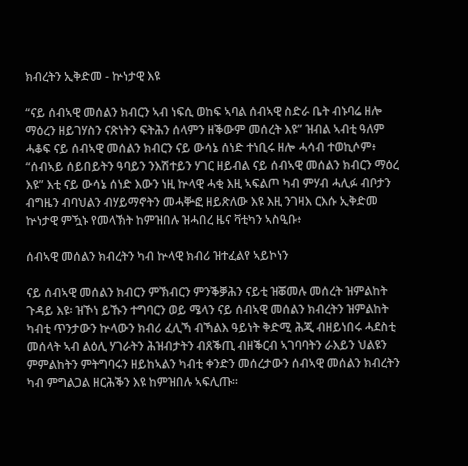ክብረትን ኢቅድመ - ኵነታዊ እዩ

“ናይ ሰብኣዊ መሰልን ክብርን ኣብ ነፍሲ ወከፍ ኣባል ሰብኣዊ ስድራ ቤት ብኑባሬ ዘሎ ማዕረን ዘይገሃስን ናጽነትን ፍትሕን ሰላምን ዘቕውም መሰረት እዩ” ዝብል ኣብቲ ዓለም ሓቆፍ ናይ ሰብኣዊ መሰልን ክብርን ናይ ውሳኔ ሰነድ ተነቢሩ ዘሎ ሓሳብ ተወኪሶም፥ “ሰብኣይ ሰይበይትን ዓባይን ንእሽተይን ሃገር ዘይብል ናይ ሰብኣዊ መሰልን ክብርን ማዕረ እዩ” እቲ ናይ ውሳኔ ሰነድ እውን ነዚ ኵላዊ ሓቂ እዚ ኣፍልጦ ካብ ምሃብ ሓሊፉ ብቦታን ብግዜን ብባህልን ብሃይማኖትን መሓቝፎ ዘይጽለው እዩ እዚ ንገዛእ ርእሱ ኢቅድመ ኵነታዊ ምዃኑ የመላኽት ከምዝበሉ ዝሓበረ ዜና ቫቲካን ኣስዒቡ፥

ሰብኣዊ መሰልን ክብረትን ካብ ኵላዊ ክብሪ ዝተፈልየ ኣይኮነን

ናይ ሰብኣዊ መሰልን ክብርን ምኽብርን ምንቕቓሕን ናይቲ ዝቖመሉ መሰረት ዝምልከት ጉዳይ እዩ፡ ዝኾነ ይኹን ተግባርን ወይ ሜላን ናይ ሰብኣዊ መሰልን ክብረትን ዝምልከት ካብቲ ጥንታውን ኵላውን ክብሪ ፈሊኻ ብኻልእ ዓይነት ቅድሚ ሕጂ ብዘይነበሩ ሓደስቲ መሰላት ኣብ ልዕሊ ሃገራትን ሕዝብታትን ብጸቕጢ ብዘቕርብ ኣገባባትን ራእይን ህልዩን ምምልከትን ምትግባሩን ዘይከኣልን ካብቲ ቀንድን መሰረታውን ሰብኣዊ መሰልን ክብረትን ካብ ምግልጋል ዘርሕቕን እዩ ከምዝበሉ ኣፍሊጡ።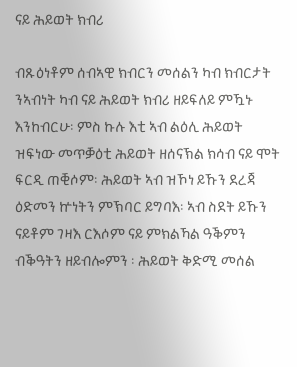ናይ ሕይወት ክብሪ

ብጹዕነቶም ሰብኣዊ ክብርን መሰልን ካብ ክብርታት ንኣብነት ካብ ናይ ሕይወት ክብሪ ዘይፍለይ ምዃኑ እንከብርሁ፡ ምስ ኩሉ እቲ ኣብ ልዕሊ ሕይወት ዝፍነው መጥቓዕቲ ሕይወት ዘሰናኽል ክሳብ ናይ ሞት ፍርዲ ጠቒሶም፡ ሕይወት ኣብ ዝኾነ ይኹን ደረጃ ዕድመን ኵነትን ምኽባር ይግባእ፡ ኣብ ስደት ይኹን ናይቶም ገዛእ ርእሶም ናይ ምክልኻል ዓቕምን ብቕዓትን ዘይብሎምን ፡ ሕይወት ቅድሚ መሰል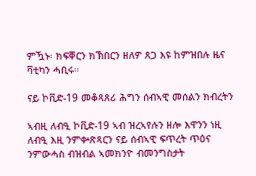ምዃኑ፡ ክፍቐርን ክኽበርን ዘለዎ ጸጋ እዩ ከምዝበሉ ዜና ቫቲካን ሓቢሩ።

ናይ ኮቪድ-19 መቆጻጸሪ ሕግን ሰብኣዊ መሰልን ክብረትን

ኣብዚ ለብዒ ኮቪድ-19 ኣብ ዝረኣየሉን ዘሎ እዋንን ነዚ ለብዒ እዚ ንምቍጽጻርን ናይ ሰብኣዊ ፍጥረት ጥዕና ንምውሓስ ብዝብል ኣመክንዮ ብመንግስታት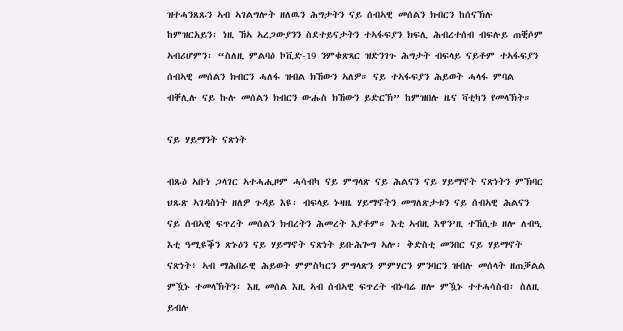ዝተሓንጸጹን ኣብ ኣገልግሎት ዘለዉን ሕግታትን ናይ ሰብኣዊ መሰልን ክብርን ከሰናኽሉ ከምዝርአይን፡ ነዚ ኸኣ ኣረጋውያንን ስደተይናታትን ተኣፋፍያን ክፍሊ ሕብረተሰብ ብፍሉይ ጠቒሶም ኣብሪሆምን፡ “ስለዚ ምልባዕ ኮቪድ-19 ንምቁጽጻር ዝድንገጉ ሕግታት ብፍላይ ናይቶም ተኣፋፍያን ሰብኣዊ መሰልን ክብርን ሓለፋ ዝብል ክኸውን ኣለዎ። ናይ ተኣፋፍያን ሕይወት ሓላፋ ምባል ብቐሊሉ ናይ ኩሉ መሰልን ክብርን ውሑስ ክኸውን ይድርኽ” ከምዝበሉ ዜና ቫቲካን የመላኽት።

ናይ ሃይማንት ናጽነት

ብጹዕ ኣቡነ ጋላገር ኣተሓሒዞም ሓሳብካ ናይ ምግላጽ ናይ ሕልናን ናይ ሃይማኖት ናጽነትን ምኽባር ህጹጽ ኣገዳስነት ዘለዎ ጉዳይ እዩ፡ ብፍላይ ኑዛዜ ሃይማኖትን መግለጽታቱን ናይ ሰብኣዊ ሕልናን ናይ ሰብኣዊ ፍጥረት መሰልን ክብረትን ሕመረት እያቶም። እቲ ኣብዚ እዋን’ዚ ተኸሲቱ ዘሎ ለብዒ እቲ ዓሚዩቕን ጽኑዕን ናይ ሃይማኖት ናጽነት ይቡሕጐግ ኣሎ፡ ቅድስቲ መንበር ናይ ሃይማኖት ናጽነት፥ ኣብ ማሕበራዊ ሕይወት ምምስካርን ምግላጽን ምምሃርን ምንባርን ዝብሉ መሰላት ዘጠቓልል ምዃኑ ተመላኽትን፡ እዚ መሰል እዚ ኣብ ሰብኣዊ ፍጥረት ብኑባሬ ዘሎ ምዃኑ ተተሓሳስብ፡ ስለዚ ይብሉ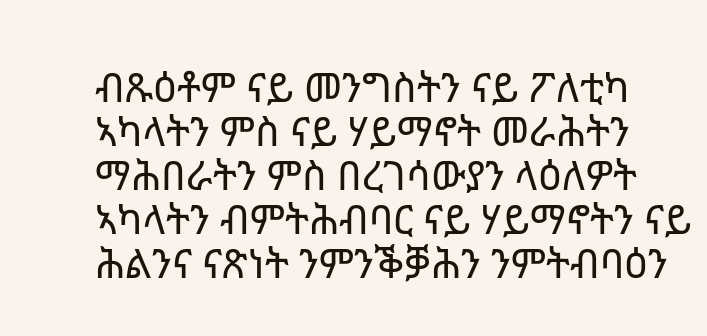ብጹዕቶም ናይ መንግስትን ናይ ፖለቲካ ኣካላትን ምስ ናይ ሃይማኖት መራሕትን ማሕበራትን ምስ በረገሳውያን ላዕለዎት ኣካላትን ብምትሕብባር ናይ ሃይማኖትን ናይ ሕልንና ናጽነት ንምንቕቓሕን ንምትብባዕን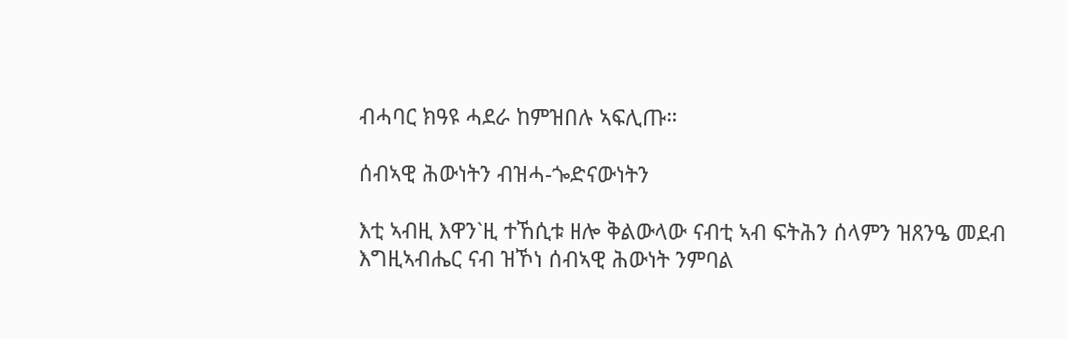ብሓባር ክዓዩ ሓደራ ከምዝበሉ ኣፍሊጡ።

ሰብኣዊ ሕውነትን ብዝሓ-ጐድናውነትን

እቲ ኣብዚ እዋን`ዚ ተኸሲቱ ዘሎ ቅልውላው ናብቲ ኣብ ፍትሕን ሰላምን ዝጸንዔ መደብ እግዚኣብሔር ናብ ዝኾነ ሰብኣዊ ሕውነት ንምባል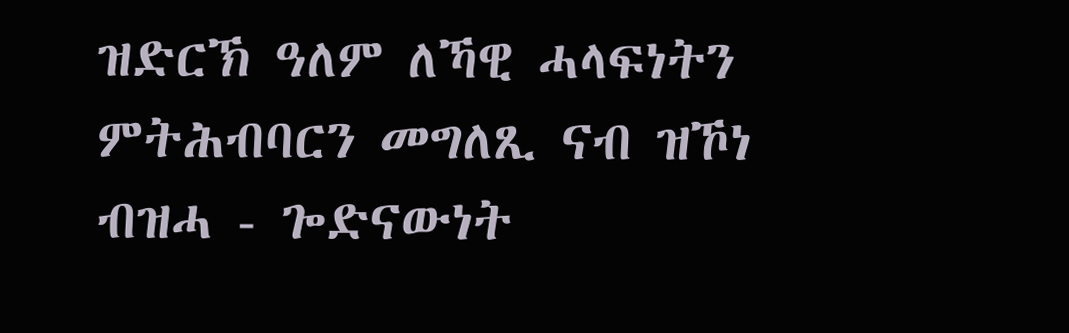ዝድርኽ ዓለም ለኻዊ ሓላፍነትን ምትሕብባርን መግለጺ ናብ ዝኾነ ብዝሓ - ጐድናውነት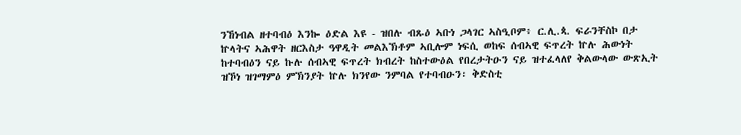ንኸነብል ዘተባብዕ እንኰ ዕድል እዩ - ዝበሉ ብጹዕ ኣቡነ ጋላገር ኣስዒቦም፥ ር.ሊ.ጳ. ፍራንቸስኮ በታ ኵላትና ኣሕዋት ዘርእስታ ዓዋዲት መልእኽቶም ኣቢሎም ነፍሲ ወከፍ ሰብኣዊ ፍጥረት ኵሉ ሕውነት ከተባብዕን ናይ ኩሉ ሰብኣዊ ፍጥረት ክብረት ከስተውዕል የበረታትዑን ናይ ዝተፈላለየ ቅልውላው ውጽኢት ዝኾነ ዝገማምዕ ምኽንያት ኵሉ ክንየው ንምባል የተባብዑን፡ ቅድስቲ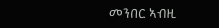መንበር ኣብዚ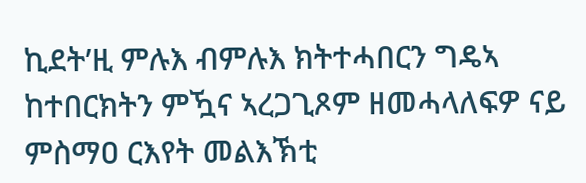ኪደት’ዚ ምሉእ ብምሉእ ክትተሓበርን ግዴኣ ከተበርክትን ምዃና ኣረጋጊጾም ዘመሓላለፍዎ ናይ ምስማዐ ርእየት መልእኽቲ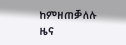ከምዘጠቓለሉ ዜና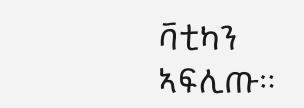ቫቲካን ኣፍሊጡ።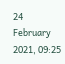24 February 2021, 09:25